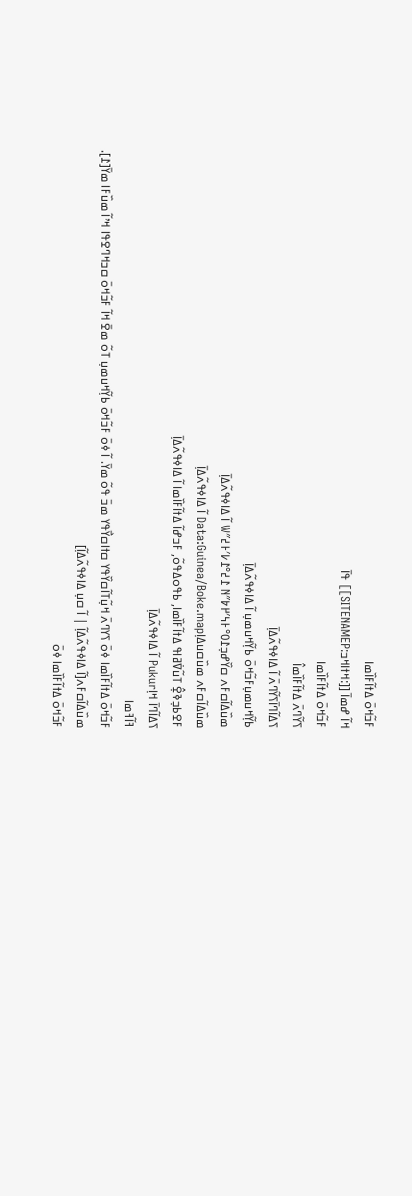ߓߏ߬ߞߋ߫ ߡߙߊ߬ߓߊ߰ߘߊ
ߞߊ߬ ߝߘߊ߫ [[:ߞߙߊߞߏ:SITENAMEP]] ߟߊ߫
ߓߏ߬ߞߋ߫ ߡߙߊ߬ߓߊ߰ߘߊ
ߖߌ߬ߣߍ߫ ߡߙߊ߬ߓߊ߰ߘߊ߮
ߖߡߊ߬ߣߊ߫ߖߌ߬ߣߍ߫ ߊ߬ ߡߊߦߟߍ߬ߡߊ߲߫
ߕߌ߲߬ߞߎߘߎ߲ߓߏ߬ߞߋ߫ ߕߌ߲߬ߞߎߘߎ߲ ߊ߬ ߡߊߦߟߍ߬ߡߊ߲߫
ߘߎ߰ߡߊ߬ߛߓߍ ߛߌ߰ߝߏ߲߁߀°߅߆′߂߈″N ߁߄°߁߇′߅߄″W ߊ߬ ߡߊߦߟߍ߬ߡߊ߲߫
ߘߎ߰ߡߊ߬ߛߓߍ ߘߎ߰ߛߎߡߊ߲Data:Guinea/Boke.map ߊ߬ ߡߊߦߟߍ߬ߡߊ߲߫
ߓߐߕߏ߲ߢߐ߲߮ ߠߎ߬ߜ߭ߥߊߟ ߡߙߊ߬ߓߊ߰ߘߊ, ߕߟߋߡߟߋ߬, ߓߏߝߊ߬ ߡߙߊ߬ߓߊ߰ߘߊ ߊ߬ ߡߊߦߟߍ߬ߡߊ߲߫
ߖߡߊ߬ߣߊ߫ ߞߊ߲Pukur ߊ߬ ߡߊߦߟߍ߬ߡߊ߲߫
ߔߊ߬ߔߘߊ
ߓߏ߬ߞߋ߫ ߡߙߊ߬ߓߊ߰ߘߊ ߦߋ߫ ߖߌߣߍ߫ ߞߎ߲߬ߠߊ߬ߛߌ߰ߟߌ ߛߙߊߛߌ߯ߟߌ ߘߏ߫ ߟߋ߬ ߘߌ߫. ߊ߬ ߦߋ߫ ߓߏ߬ߞߋ߫ ߕߌ߲߬ߞߎߘߎ߲ ߠߋ߬ ߘߐ߫ ߞߊ߬ ߓߏ߬ߞߋ߫ ߛߏߞߣߐߟߊ ߞߴߊ߬ ߘߎ߰ߓߊ ߘߌ߫[߁].
ߘߎ߰ߡߊ߬ߛߓߍ[ߊ߬ ߡߊߦߟߍ߬ߡߊ߲߬ | ߊ߬ ߛߎ߲ ߡߊߦߟߍ߬ߡߊ߲߬]
ߓߏ߬ߞߋ߫ ߡߙߊ߬ߓߊ߰ߘߊ ߦߋ߫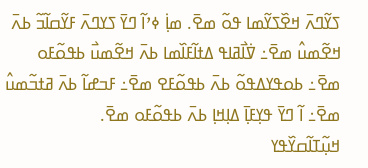ߖߌ߬ߣߍ߫ ߞߐ߰ߖߌ߬ߘߊ ߟߋ߬ ߘߐ߫. ߘߊ߲߭ ߦߴߊ߬ ߣߌ߫ ߖߌߣߍ߫ ߓߌ߬ߛߊ߬ߏ߬ ߕߍ߫ ߞߐ߬ߘߎ߮ ߘߐ߫߸ ߜ߭ߊ߯ߥߊߟ ߡߙߊ߬ߓߊ߰ߘߊ ߕߍ߫ ߞߐ߬ߘߎ߯ ߕߟߋ߬ߓߋ ߘߐ߫߸ ߕߋߟߌߡߟߋ߬ ߕߍ߫ ߕߟߋ߬ߓߐ ߘߐ߫߸ ߓߏߝߊ߬ ߕߍ߫ ߥߙߏ߬ߘߎ߮ ߘߐ߫߸ ߊ߬ ߣߌ߫ ߟߌ߲ߓߊ߲߫ ߡߊ߲ߞߊ߲ ߕߍ߫ ߕߟߋ߬ߓߋ ߘߐ߫.
ߞߎ߲߬ߠߊ߬ߛߌ߰ߟߌ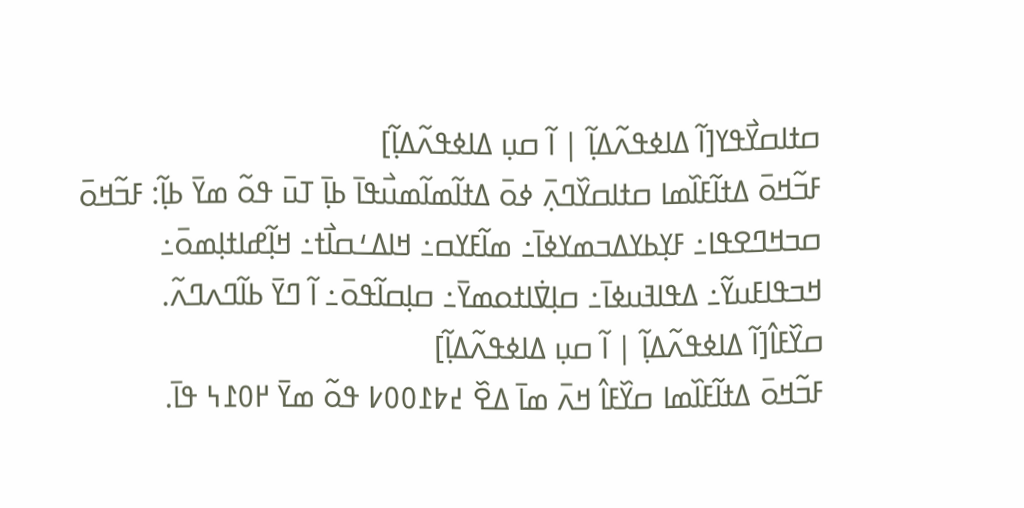ߛߙߊߛߌ߯ߟߌ[ߊ߬ ߡߊߦߟߍ߬ߡߊ߲߬ | ߊ߬ ߛߎ߲ ߡߊߦߟߍ߬ߡߊ߲߬]
ߓߏ߬ߞߋ߫ ߡߙߊ߬ߓߊ߰ߘߊ ߛߙߊߛߌ߰ߣߍ߲߫ ߦߋ߫ ߡߙߊ߬ߘߊ߬ߘߎ߯ߟߊ߫ ߕߊ߲߫ ߠߎ߫ ߟߋ߬ ߘߌ߫ ߕߊ߲߬: ߓߏ߬ߞߋ߫ ߛߏߞߣߐߟߊ߸ ߓߌ߲ߕߌߡߏߘߌߦߊ߫߸ ߘߊ߬ߓߌߛ߸ ߞߊߡߑߛߊ߯ߙ߸ ߞߊ߲߬ߝߊߙߊ߲ߘߋ߫߸ ߞߏߟߊߓߎߌ߬߸ ߡߟߊߔߎߦߊ߫߸ ߛߊ߲ߜ߭ߊߙߋߘߌ߫߸ ߛߊ߲ߛߊ߬ߟߋ߫߸ ߊ߬ ߣߌ߫ ߕߊ߬ߣߍߣߍ߬.
ߛߌ߰ߓߊ߮[ߊ߬ ߡߊߦߟߍ߬ߡߊ߲߬ | ߊ߬ ߛߎ߲ ߡߊߦߟߍ߬ߡߊ߲߬]
ߓߏ߬ߞߋ߫ ߡߙߊ߬ߓߊ߰ߘߊ ߛߌ߰ߓߊ߮ ߞߍ߫ ߘߊ߫ ߡߐ߰ ߄߈߁߀߀߇ ߟߋ߬ ߘߌ߫ ߂߀߁߆ ߟߊ߫.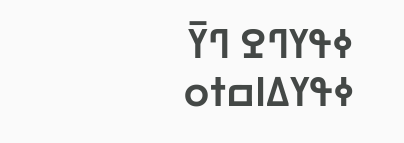ߦߟߌߣߐ ߣߌ߫ ߦߟߌߡߊߛߙߋ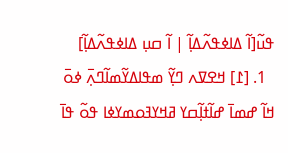ߟߎ߬[ߊ߬ ߡߊߦߟߍ߬ߡߊ߲߬ | ߊ߬ ߛߎ߲ ߡߊߦߟߍ߬ߡߊ߲߬]
  1. [߁] ߞߐߜߍ ߣߌ߲߬ ߘߟߊߡߌ߬ߘߊ߬ߣߍ߲߫ ߦߋ߫ ߞߊ߬ ߝߘߊ߫ ߝߊ߬ߙߊ߲߬ߛߌ ߥߞߌߔߋߘߌߦߊ ߟߋ߬ ߟߊ߫